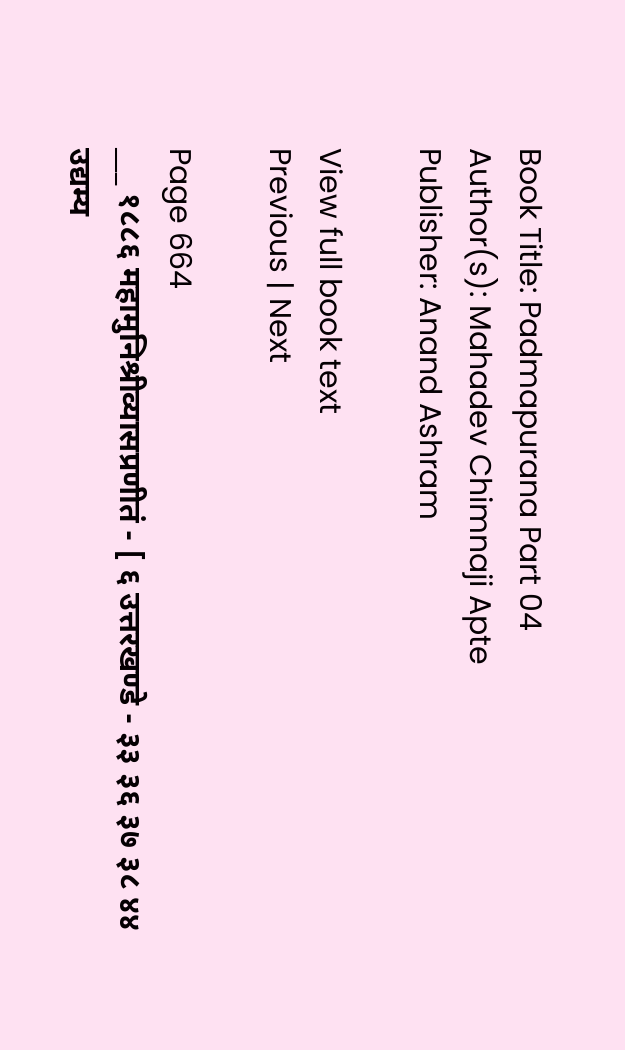Book Title: Padmapurana Part 04
Author(s): Mahadev Chimnaji Apte
Publisher: Anand Ashram

View full book text
Previous | Next

Page 664
___ १८८६ महामुनिश्रीव्यासप्रणीतं - [ ६ उत्तरखण्डे - ३३ ३६ ३७ ३८ ४४ उद्यम्य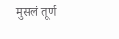मुसलं तूर्ण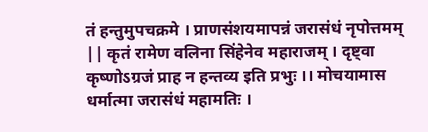तं हन्तुमुपचक्रमे । प्राणसंशयमापन्नं जरासंधं नृपोत्तमम् || कृतं रामेण वलिना सिंहेनेव महाराजम् । दृष्ट्वा कृष्णोऽग्रजं प्राह न हन्तव्य इति प्रभुः ।। मोचयामास धर्मात्मा जरासंधं महामतिः ।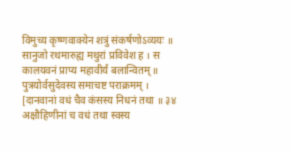विमुच्य कृष्णवाक्येन शत्रुं संकर्षणोऽव्ययः ॥ सानुजो रथमारुह्य मथुरां प्रविवेश ह । स कालयवनं प्राप्य महावीर्यं बलान्वितम् ॥ पुत्रयोर्वसुदेवस्य समाचष्ट पराक्रमम् । [दानवानां वधं चैव कंसस्य निधनं तथा ॥ ३४ अक्षौहिणीनां च वधं तथा स्वस्य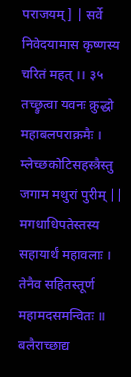पराजयम् ] | सर्वे निवेदयामास कृष्णस्य चरितं महत् ।। ३५ तच्छ्रुत्वा यवनः क्रुद्धो महाबलपराक्रमैः । म्लेच्छकोटिसहस्त्रैस्तु जगाम मथुरां पुरीम् || मगधाधिपतेस्तस्य सहायार्थं महावलाः । तेनैव सहितस्तूर्ण महामदसमन्वितः ॥ बलैराच्छाद्य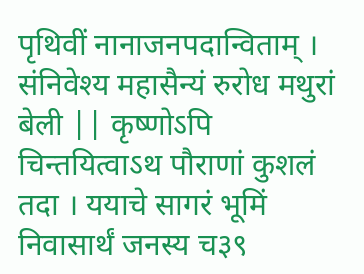पृथिवीं नानाजनपदान्विताम् । संनिवेश्य महासैन्यं रुरोध मथुरां बेली || कृष्णोऽपि चिन्तयित्वाऽथ पौराणां कुशलं तदा । ययाचे सागरं भूमिं निवासार्थं जनस्य च३९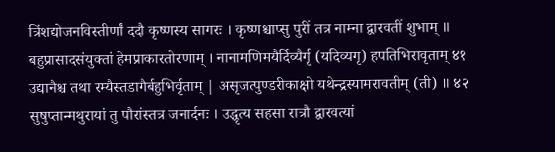त्रिंशद्योजनविस्तीर्णां ददौ कृष्णस्य सागरः । कृष्णश्चाप्सु पुरीं तत्र नाम्ना द्वारवतीं शुभाम् ॥ बहुप्रासादसंयुक्तां हेमप्राकारतोरणाम् । नानामणिमयैर्दिव्यैर्गृ (यदिव्यगृ) हपतिभिरावृताम् ४१ उद्यानैश्च तथा रम्यैस्तडागैर्बहुभिर्वृताम् | असृजत्पुण्डरीकाक्षो यथेन्द्रस्यामरावतीम् (ती) ॥ ४२ सुषुप्तान्मथुरायां तु पौरांस्तत्र जनार्दनः । उद्धृत्य सहसा रात्रौ द्वारवत्यां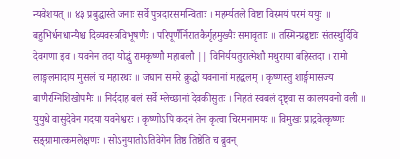न्यवेशयत् ॥ ४३ प्रबुद्धास्ते जनाः सर्वे पुत्रदारसमन्विताः । महर्म्यतले विष्टा विस्मयं परमं ययुः ॥ बहुभिर्धनधान्यैश्च दिव्यवस्त्रविभूषणैः । परिपूर्णैर्निरातकैर्गृहमुख्यैः समावृताः ॥ तस्मिन्प्रहृष्टाः संतस्थुर्दिवि देवगणा इव । यवनेन तदा योद्धुं रामकृष्णौ महाबलौ || विनिर्ययतुरात्मेशौ मथुराया बहिस्तदा । रामो लाङ्गलमादाय मुसलं च महारथः ॥ जघान समरे क्रुद्धो यवनानां महद्बलम् । कृष्णस्तु शार्ङ्गमासज्य बाणैरग्निशिखोपमैः ॥ निर्ददाह बलं सर्वे म्लेच्छानां देवकीसुतः । निहतं स्वबलं दृष्ट्वा स कालयवनो वली ॥ युयुधे वासुदेवेन गदया यवनेश्वरः । कृष्णोऽपि कदनं तेन कृत्वा चिरमनामयः ॥ विमुखः प्राद्रवेत्कृष्णः सङ्ग्रामात्कमलेक्षणः । सोऽनुयातोऽतिवेगेन तिष्ठ तिष्ठेति च ब्रुवन्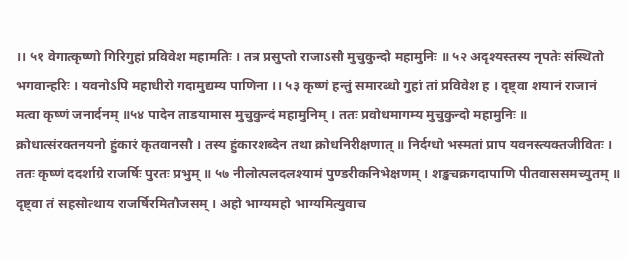।। ५१ वेगात्कृष्णो गिरिगुहां प्रविवेश महामतिः । तत्र प्रसुप्तो राजाऽसौ मुचुकुन्दो महामुनिः ॥ ५२ अदृश्यस्तस्य नृपतेः संस्थितो भगवान्हरिः । यवनोऽपि महाधीरो गदामुद्यम्य पाणिना ।। ५३ कृष्णं हन्तुं समारब्धो गुहां तां प्रविवेश ह । दृष्ट्वा शयानं राजानं मत्वा कृष्णं जनार्दनम् ॥५४ पादेन ताडयामास मुचुकुन्दं महामुनिम् । ततः प्रवोधमागम्य मुचुकुन्दो महामुनिः ॥ क्रोधात्संरक्तनयनो हुंकारं कृतवानसौ । तस्य हुंकारशब्देन तथा क्रोधनिरीक्षणात् ॥ निर्दग्धो भस्मतां प्राप यवनस्त्यक्तजीवितः । ततः कृष्णं ददर्शाग्रे राजर्षिः पुरतः प्रभुम् ॥ ५७ नीलोत्पलदलश्यामं पुण्डरीकनिभेक्षणम् । शङ्खचक्रगदापाणि पीतवाससमच्युतम् ॥ दृष्ट्वा तं सहसोत्थाय राजर्षिरमितौजसम् । अहो भाग्यमहो भाग्यमित्युवाच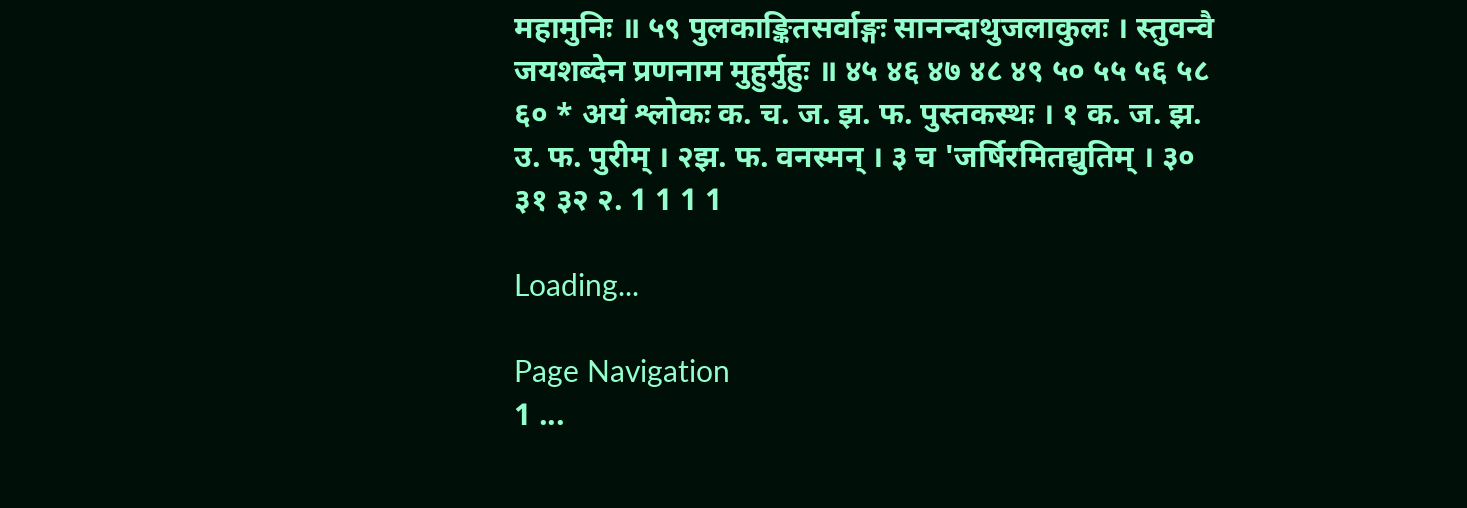महामुनिः ॥ ५९ पुलकाङ्कितसर्वाङ्गः सानन्दाथुजलाकुलः । स्तुवन्वै जयशब्देन प्रणनाम मुहुर्मुहुः ॥ ४५ ४६ ४७ ४८ ४९ ५० ५५ ५६ ५८ ६० * अयं श्लोकः क. च. ज. झ. फ. पुस्तकस्थः । १ क. ज. झ. उ. फ. पुरीम् । २झ. फ. वनस्मन् । ३ च 'जर्षिरमितद्युतिम् । ३० ३१ ३२ २. 1 1 1 1

Loading...

Page Navigation
1 ...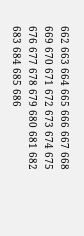662 663 664 665 666 667 668 669 670 671 672 673 674 675 676 677 678 679 680 681 682 683 684 685 686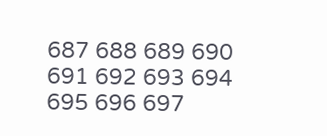687 688 689 690 691 692 693 694 695 696 697